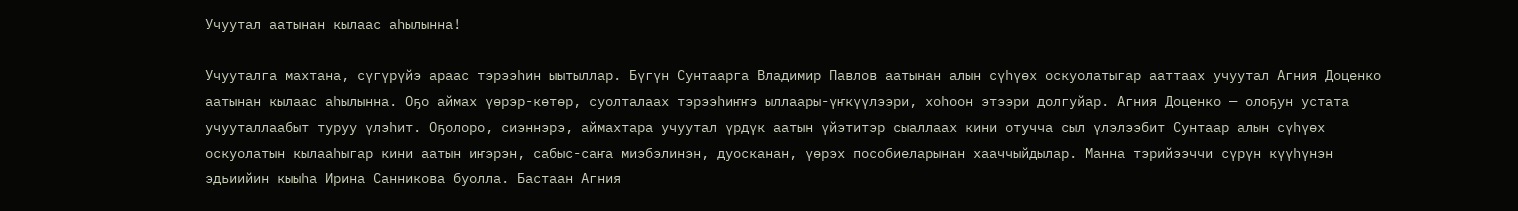Учуутал аатынан кылаас аһылынна!

Учууталга махтана, сүгүрүйэ араас тэрээһин ыытыллар. Бүгүн Сунтаарга Владимир Павлов аатынан алын сүһүөх оскуолатыгар ааттаах учуутал Агния Доценко аатынан кылаас аһылынна. Оҕо аймах үөрэр-көтөр, суолталаах тэрээһиҥҥэ ыллаары-үҥкүүлээри, хоһоон этээри долгуйар. Агния Доценко — олоҕун устата учууталлаабыт туруу үлэһит. Оҕолоро, сиэннэрэ, аймахтара учуутал үрдүк аатын үйэтитэр сыаллаах кини отучча сыл үлэлээбит Сунтаар алын сүһүөх оскуолатын кылааһыгар кини аатын иҥэрэн, сабыс-саҥа миэбэлинэн, дуосканан, үөрэх пособиеларынан хааччыйдылар. Манна тэрийээччи сүрүн күүһүнэн эдьиийин кыыһа Ирина Санникова буолла. Бастаан Агния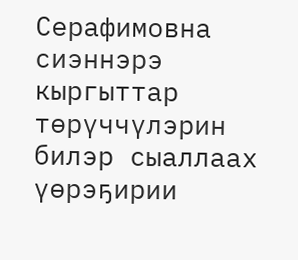Серафимовна сиэннэрэ кыргыттар төрүччүлэрин билэр сыаллаах үөрэҕирии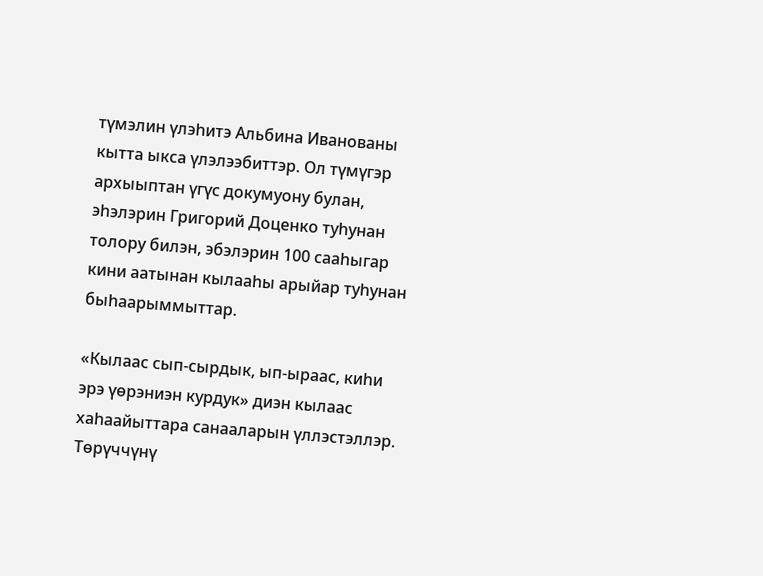түмэлин үлэһитэ Альбина Иванованы кытта ыкса үлэлээбиттэр. Ол түмүгэр архыыптан үгүс докумуону булан, эһэлэрин Григорий Доценко туһунан толору билэн, эбэлэрин 100 сааһыгар кини аатынан кылааһы арыйар туһунан быһаарыммыттар.

«Кылаас сып-сырдык, ып-ыраас, киһи эрэ үөрэниэн курдук» диэн кылаас хаһаайыттара санааларын үллэстэллэр. Төрүччүнү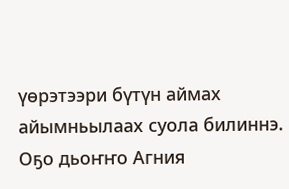үөрэтээри бүтүн аймах айымньылаах суола билиннэ. Оҕо дьоҥҥо Агния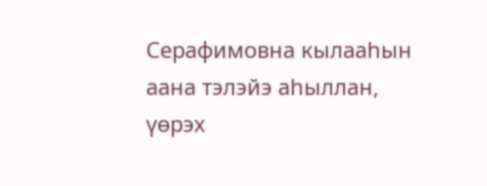Серафимовна кылааһын аана тэлэйэ аһыллан, үөрэх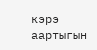кэрэ аартыгын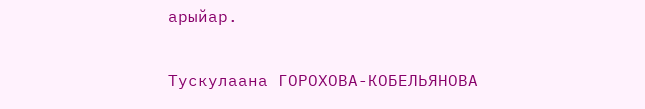арыйар.

Тускулаана ГОРОХОВА-КОБЕЛЬЯНОВА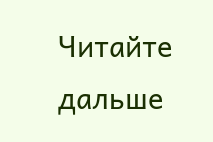Читайте дальше